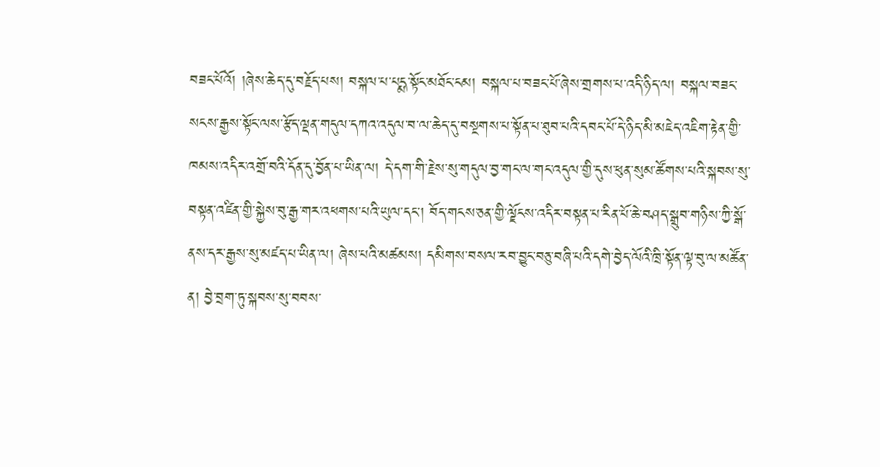བཟང་པོའོ། །ཞེས་ཆེད་དུ་བརྗོད་པས། བསྐལ་པ་པདྨ་སྟོང་མཐོང་ངམ། བསྐལ་པ་བཟང་པོ་ཞེས་གྲགས་པ་འདི་ཉིད་ལ། བསྐལ་བཟང་སངས་རྒྱས་སྟོང་ལས་རྩོད་ལྡན་གདུལ་དཀའ་འདུལ་བ་ལ་ཆེད་དུ་བསྔགས་པ་སྟོན་པ་ཐུབ་པའི་དབང་པོ་དེ་ཉིད་མི་མཇེད་འཇིག་རྟེན་གྱི་ཁམས་འདིར་འགྲོ་བའི་དོན་དུ་བྱོན་པ་ཡིན་ལ། དེ་དག་གི་རྗེས་སུ་གདུལ་བྱ་གང་ལ་གང་འདུལ་གྱི་དུས་ཕུན་སུམ་ཚོགས་པའི་སྐབས་སུ་བསྟན་འཛིན་གྱི་སྐྱེས་བུ་རྒྱ་གར་འཕགས་པའི་ཡུལ་དང་། བོད་གངས་ཅན་གྱི་ལྗོངས་འདིར་བསྟན་པ་རིན་པོ་ཆེ་བཤད་སྒྲུབ་གཉིས་ཀྱི་སྒོ་ནས་དར་རྒྱས་སུ་མཛད་པ་ཡིན་ལ། ཞེས་པའི་མཚམས། དམིགས་བསལ་རབ་བྱུང་བཅུ་བཞི་པའི་དགེ་བྱེད་ལོའི་ཁྲི་སྟོན་ལྟ་བུ་ལ་མཚོན་ན། བྱེ་བྲག་ཏུ་སྐབས་སུ་བབས་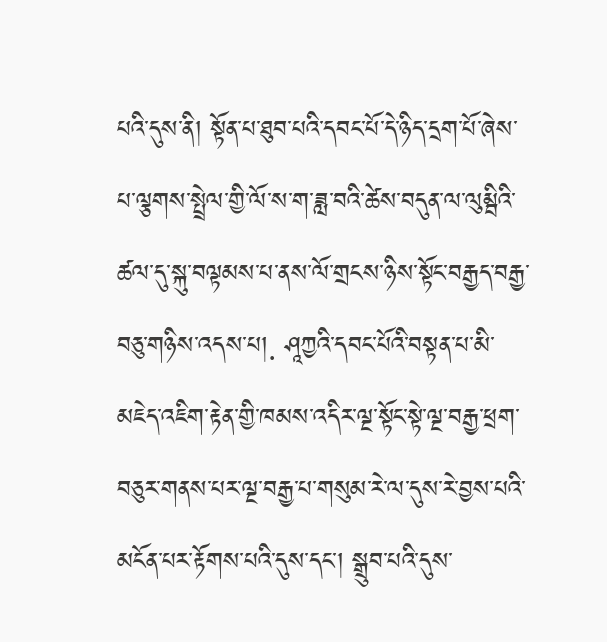པའི་དུས་ནི། སྟོན་པ་ཐུབ་པའི་དབང་པོ་དེ་ཉིད་དྲག་པོ་ཞེས་པ་ལྕགས་སྤྲེལ་གྱི་ལོ་ས་ག་ཟླ་བའི་ཚེས་བདུན་ལ་ལུམྦིའི་ཚལ་དུ་སྐུ་བལྟམས་པ་ནས་ལོ་གྲངས་ཉིས་སྟོང་བརྒྱད་བརྒྱ་བཅུ་གཉིས་འདས་པ།. ཤཱཀྱའི་དབང་པོའི་བསྟན་པ་མི་མཇེད་འཇིག་རྟེན་གྱི་ཁམས་འདིར་ལྔ་སྟོང་སྟེ་ལྔ་བརྒྱ་ཕྲག་བཅུར་གནས་པར་ལྔ་བརྒྱ་པ་གསུམ་རེ་ལ་དུས་རེ་བྱས་པའི་མངོན་པར་རྟོགས་པའི་དུས་དང་། སྒྲུབ་པའི་དུས་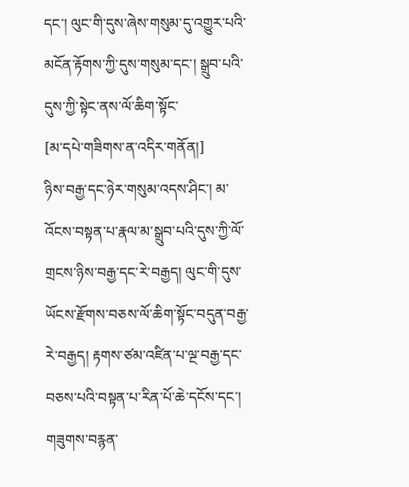དང་། ལུང་གི་དུས་ཞེས་གསུམ་དུ་འགྱུར་པའི་མངོན་རྟོགས་ཀྱི་དུས་གསུམ་དང་། སྒྲུབ་པའི་དུས་ཀྱི་སྟེང་ནས་ལོ་ཆིག་སྟོང་
[མ་དཔེ་གཟིགས་ན་འདིར་གནོན།]
ཉིས་བརྒྱ་དང་ཉེར་གསུམ་འདས་ཤིང་། མ་འོངས་བསྟན་པ་རྣལ་མ་སྒྲུབ་པའི་དུས་ཀྱི་ལོ་གྲངས་ཉིས་བརྒྱ་དང་རེ་བརྒྱད། ལུང་གི་དུས་ཡོངས་རྫོགས་བཅས་ལོ་ཆིག་སྟོང་བདུན་བརྒྱ་རེ་བརྒྱད། རྟགས་ཙམ་འཛིན་པ་ལྔ་བརྒྱ་དང་བཅས་པའི་བསྟན་པ་རིན་པོ་ཆེ་དངོས་དང་། གཟུགས་བརྙན་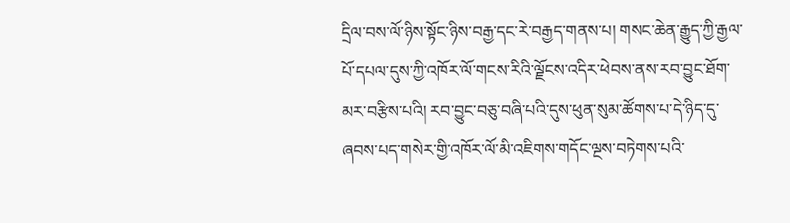དྲིལ་བས་ལོ་ཉིས་སྟོང་ཉིས་བརྒྱ་དང་རེ་བརྒྱད་གནས་པ། གསང་ཆེན་རྒྱུད་ཀྱི་རྒྱལ་པོ་དཔལ་དུས་ཀྱི་འཁོར་ལོ་གངས་རིའི་ལྗོངས་འདིར་ཕེབས་ནས་རབ་བྱུང་ཐོག་མར་བརྩིས་པའི། རབ་བྱུང་བཅུ་བཞི་པའི་དུས་ཕུན་སུམ་ཚོགས་པ་དེ་ཉིད་དུ་ཞབས་པད་གསེར་གྱི་འཁོར་ལོ་མི་འཇིགས་གདོང་ལྔས་བཏེགས་པའི་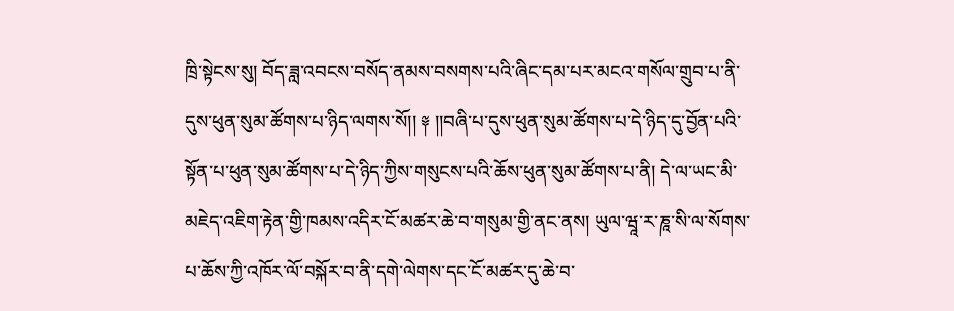ཁྲི་སྟེངས་སུ། བོད་ཟླ་འབངས་བསོད་ནམས་བསགས་པའི་ཞིང་དམ་པར་མངའ་གསོལ་གྲུབ་པ་ནི་དུས་ཕུན་སུམ་ཚོགས་པ་ཉིད་ལགས་སོ།། ༈ །།བཞི་པ་དུས་ཕུན་སུམ་ཚོགས་པ་དེ་ཉིད་དུ་བྱོན་པའི་སྟོན་པ་ཕུན་སུམ་ཚོགས་པ་དེ་ཉིད་ཀྱིས་གསུངས་པའི་ཆོས་ཕུན་སུམ་ཚོགས་པ་ནི། དེ་ལ་ཡང་མི་མཇེད་འཇིག་རྟེན་གྱི་ཁམས་འདིར་ངོ་མཚར་ཆེ་བ་གསུམ་གྱི་ནང་ནས། ཡུལ་ཝཱ་ར་ཎཱ་སི་ལ་སོགས་པ་ཆོས་ཀྱི་འཁོར་ལོ་བསྐོར་བ་ནི་དགེ་ལེགས་དང་ངོ་མཚར་དུ་ཆེ་བ་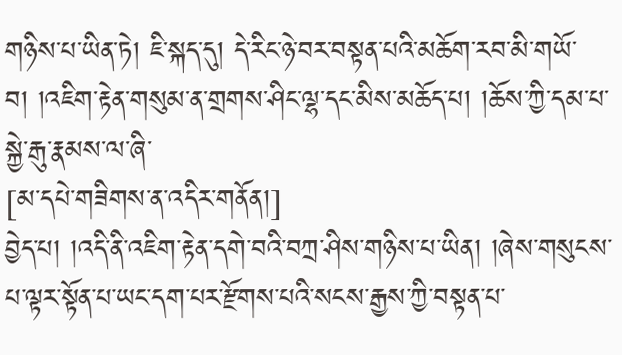གཉིས་པ་ཡིན་ཏེ། ཇི་སྐད་དུ། དེ་རིང་ཉེ་བར་བསྟན་པའི་མཆོག་རབ་མི་གཡོ་བ། །འཇིག་རྟེན་གསུམ་ན་གྲགས་ཤིང་ལྷ་དང་མིས་མཆོད་པ། །ཆོས་ཀྱི་དམ་པ་སྐྱེ་རྒུ་རྣམས་ལ་ཞི་
[མ་དཔེ་གཟིགས་ན་འདིར་གནོན།]
བྱེད་པ། །འདི་ནི་འཇིག་རྟེན་དགེ་བའི་བཀྲ་ཤིས་གཉིས་པ་ཡིན། །ཞེས་གསུངས་པ་ལྟར་སྟོན་པ་ཡང་དག་པར་རྫོགས་པའི་སངས་རྒྱས་ཀྱི་བསྟན་པ་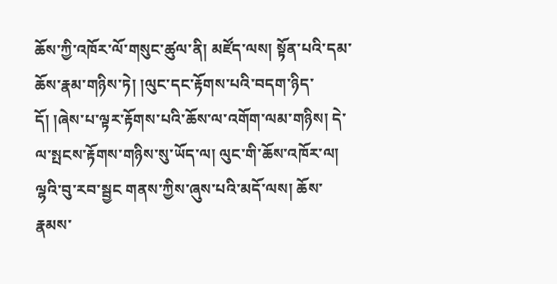ཆོས་ཀྱི་འཁོར་ལོ་གསུང་ཚུལ་ནི། མཛོད་ལས། སྟོན་པའི་དམ་ཆོས་རྣམ་གཉིས་ཏེ། །ལུང་དང་རྟོགས་པའི་བདག་ཉིད་དོ། །ཞེས་པ་ལྟར་རྟོགས་པའི་ཆོས་ལ་འགོག་ལམ་གཉིས། དེ་ལ་སྤངས་རྟོགས་གཉིས་སུ་ཡོད་ལ། ལུང་གི་ཆོས་འཁོར་ལ། ལྷའི་བུ་རབ་སྦྱང གནས་ཀྱིས་ཞུས་པའི་མདོ་ལས། ཆོས་རྣམས་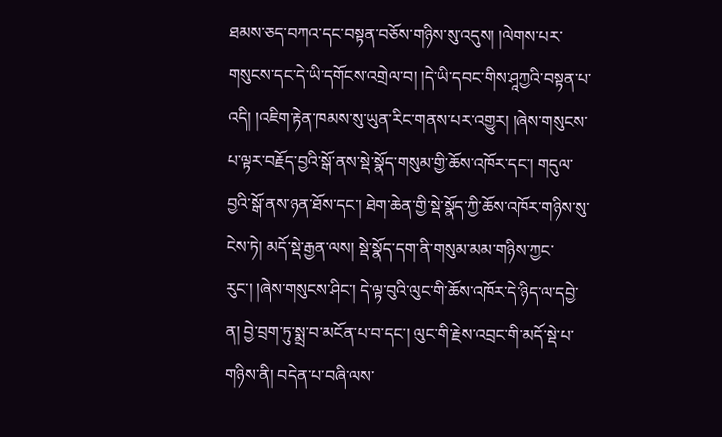ཐམས་ཅད་བཀའ་དང་བསྟན་བཅོས་གཉིས་སུ་འདུས། །ལེགས་པར་གསུངས་དང་དེ་ཡི་དགོངས་འགྲེལ་བ། །དེ་ཡི་དབང་གིས་ཤཱཀྱའི་བསྟན་པ་འདི། །འཇིག་རྟེན་ཁམས་སུ་ཡུན་རིང་གནས་པར་འགྱུར། །ཞེས་གསུངས་པ་ལྟར་བརྗོད་བྱའི་སྒོ་ནས་སྡེ་སྣོད་གསུམ་གྱི་ཆོས་འཁོར་དང་། གདུལ་བྱའི་སྒོ་ནས་ཉན་ཐོས་དང་། ཐེག་ཆེན་གྱི་སྡེ་སྣོད་ཀྱི་ཆོས་འཁོར་གཉིས་སུ་ངེས་ཏེ། མདོ་སྡེ་རྒྱན་ལས། སྡེ་སྣོད་དག་ནི་གསུམ་མམ་གཉིས་ཀྱང་རུང་། །ཞེས་གསུངས་ཤིང་། དེ་ལྟ་བུའི་ལུང་གི་ཆོས་འཁོར་དེ་ཉིད་ལ་དབྱེ་ན། བྱེ་བྲག་ཏུ་སྨྲ་བ་མངོན་པ་བ་དང་། ལུང་གི་རྗེས་འབྲང་གི་མདོ་སྡེ་པ་གཉིས་ནི། བདེན་པ་བཞི་ལས་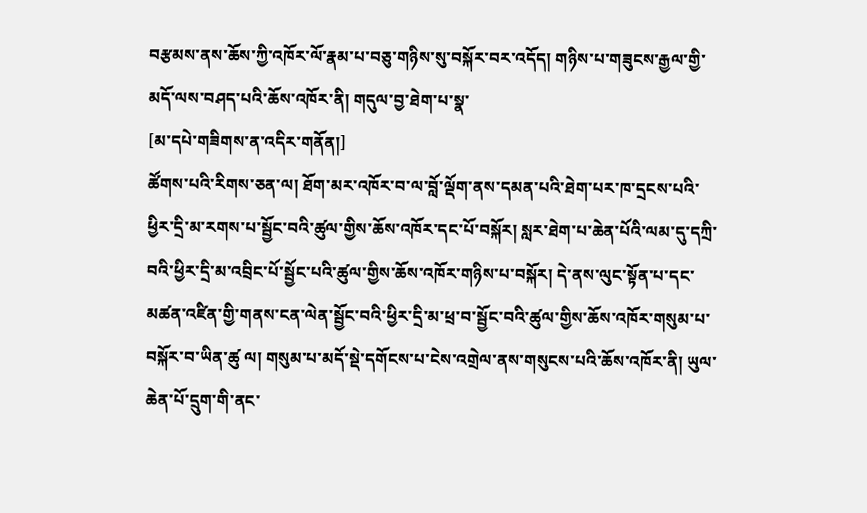བརྩམས་ནས་ཆོས་ཀྱི་འཁོར་ལོ་རྣམ་པ་བཅུ་གཉིས་སུ་བསྐོར་བར་འདོད། གཉིས་པ་གཟུངས་རྒྱལ་གྱི་མདོ་ལས་བཤད་པའི་ཆོས་འཁོར་ནི། གདུལ་བྱ་ཐེག་པ་སྣ་
[མ་དཔེ་གཟིགས་ན་འདིར་གནོན།]
ཚོགས་པའི་རིགས་ཅན་ལ། ཐོག་མར་འཁོར་བ་ལ་བློ་ལྡོག་ནས་དམན་པའི་ཐེག་པར་ཁ་དྲངས་པའི་ཕྱིར་དྲི་མ་རགས་པ་སྦྱོང་བའི་ཚུལ་གྱིས་ཆོས་འཁོར་དང་པོ་བསྐོར། སླར་ཐེག་པ་ཆེན་པོའི་ལམ་དུ་དཀྲི་བའི་ཕྱིར་དྲི་མ་འབྲིང་པོ་སྦྱོང་པའི་ཚུལ་གྱིས་ཆོས་འཁོར་གཉིས་པ་བསྐོར། དེ་ནས་ལུང་སྟོན་པ་དང་མཚན་འཛིན་གྱི་གནས་ངན་ལེན་སྦྱོང་བའི་ཕྱིར་དྲི་མ་ཕྲ་བ་སྦྱོང་བའི་ཚུལ་གྱིས་ཆོས་འཁོར་གསུམ་པ་བསྐོར་བ་ཡིན་ཚུ ལ། གསུམ་པ་མདོ་སྡེ་དགོངས་པ་ངེས་འགྲེལ་ནས་གསུངས་པའི་ཆོས་འཁོར་ནི། ཡུལ་ཆེན་པོ་དྲུག་གི་ནང་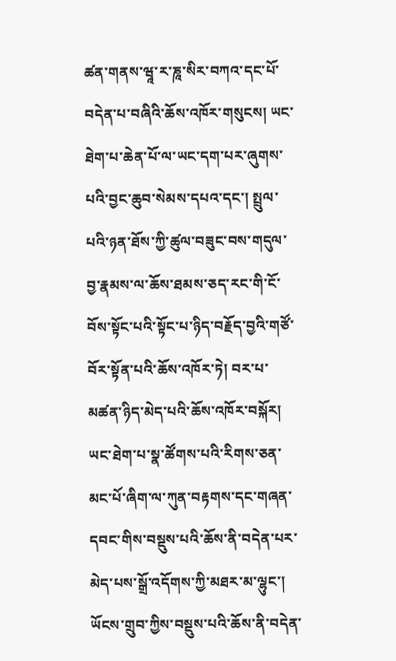ཚན་གནས་ཝཱ་ར་ཎཱ་སིར་བཀའ་དང་པོ་བདེན་པ་བཞིའི་ཆོས་འཁོར་གསུངས། ཡང་ཐེག་པ་ཆེན་པོ་ལ་ཡང་དག་པར་ཞུགས་པའི་བྱང་ཆུབ་སེམས་དཔའ་དང་། སྤྲུལ་པའི་ཉན་ཐོས་ཀྱི་ཚུལ་བཟུང་བས་གདུལ་བྱ་རྣམས་ལ་ཆོས་ཐམས་ཅད་རང་གི་ངོ་བོས་སྟོང་པའི་སྟོང་པ་ཉིད་བརྗོད་བྱའི་གཙོ་བོར་སྟོན་པའི་ཆོས་འཁོར་ཏེ། བར་པ་མཚན་ཉིད་མེད་པའི་ཆོས་འཁོར་བསྐོར། ཡང་ཐེག་པ་སྣ་ཚོགས་པའི་རིགས་ཅན་མང་པོ་ཞིག་ལ་ཀུན་བརྟགས་དང་གཞན་དབང་གིས་བསྡུས་པའི་ཆོས་ནི་བདེན་པར་མེད་པས་སྒྲོ་འདོགས་ཀྱི་མཐར་མ་ལྷུང་། ཡོངས་གྲུབ་ཀྱིས་བསྡུས་པའི་ཆོས་ནི་བདེན་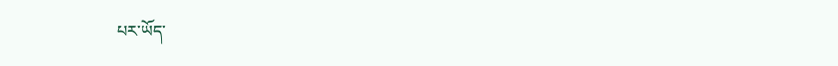པར་ཡོད་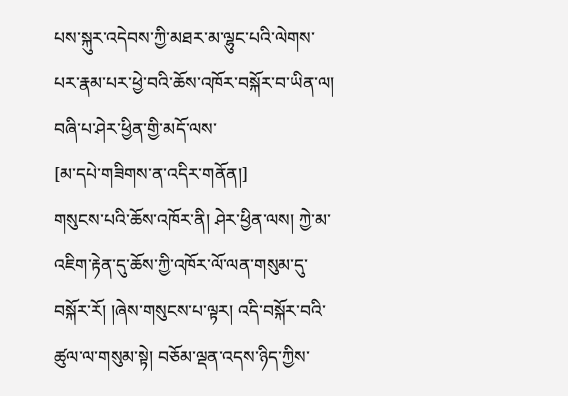པས་སྐུར་འདེབས་ཀྱི་མཐར་མ་ལྷུང་པའི་ལེགས་པར་རྣམ་པར་ཕྱེ་བའི་ཆོས་འཁོར་བསྐོར་བ་ཡིན་ལ། བཞི་པ་ཤེར་ཕྱིན་གྱི་མདོ་ལས་
[མ་དཔེ་གཟིགས་ན་འདིར་གནོན།]
གསུངས་པའི་ཆོས་འཁོར་ནི། ཤེར་ཕྱིན་ལས། ཀྱེ་མ་འཇིག་རྟེན་དུ་ཆོས་ཀྱི་འཁོར་ལོ་ལན་གསུམ་དུ་བསྐོར་རོ། །ཞེས་གསུངས་པ་ལྟར། འདི་བསྐོར་བའི་ཚུལ་ལ་གསུམ་སྟེ། བཅོམ་ལྡན་འདས་ཉིད་ཀྱིས་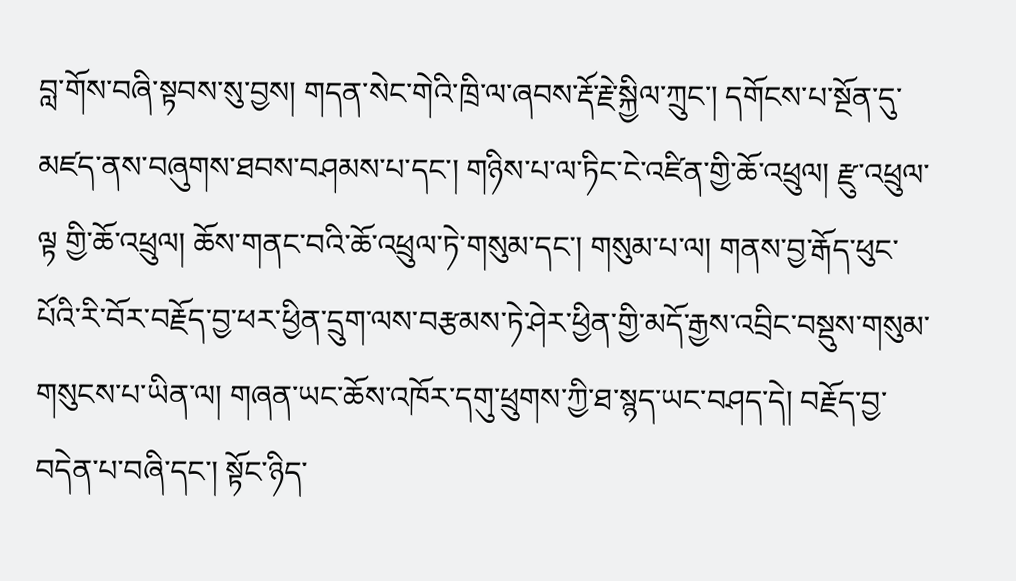བླ་གོས་བཞི་སྟབས་སུ་བྱས། གདན་སེང་གེའི་ཁྲི་ལ་ཞབས་རྡོ་རྗེ་སྐྱིལ་ཀྲུང་། དགོངས་པ་སྔོན་དུ་མཛད་ནས་བཞུགས་ཐབས་བཤམས་པ་དང་། གཉིས་པ་ལ་ཏིང་ངེ་འཛིན་གྱི་ཆོ་འཕྲུལ། རྫུ་འཕྲུལ་ལྟ གྱི་ཆོ་འཕྲུལ། ཆོས་གནང་བའི་ཆོ་འཕྲུལ་ཏེ་གསུམ་དང་། གསུམ་པ་ལ། གནས་བྱ་རྒོད་ཕུང་པོའི་རི་བོར་བརྗོད་བྱ་ཕར་ཕྱིན་དྲུག་ལས་བརྩམས་ཏེ་ཤེར་ཕྱིན་གྱི་མདོ་རྒྱས་འབྲིང་བསྡུས་གསུམ་གསུངས་པ་ཡིན་ལ། གཞན་ཡང་ཆོས་འཁོར་དགུ་ཕྲུགས་ཀྱི་ཐ་སྙད་ཡང་བཤད་དེ། བརྗོད་བྱ་བདེན་པ་བཞི་དང་། སྟོང་ཉིད་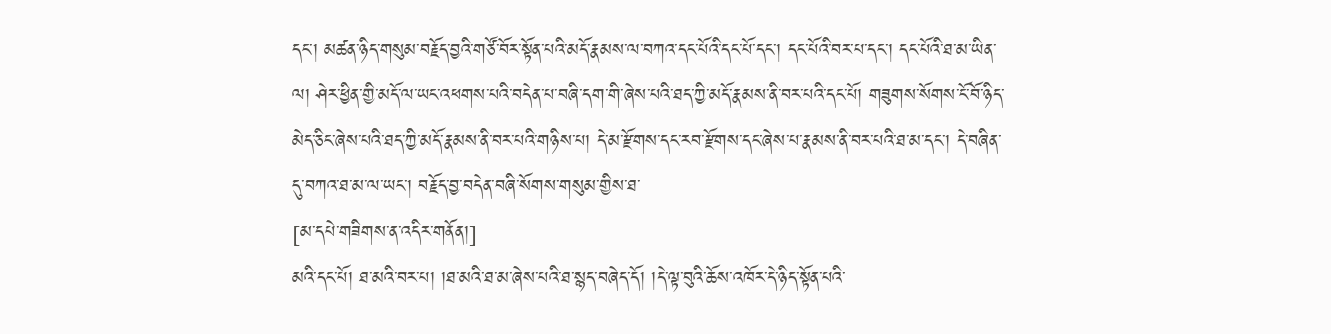དང་། མཚན་ཉིད་གསུམ་བརྗོད་བྱའི་གཙོ་བོར་སྟོན་པའི་མདོ་རྣམས་ལ་བཀའ་དང་པོའི་དང་པོ་དང་། དང་པོའི་བར་པ་དང་། དང་པོའི་ཐ་མ་ཡིན་ལ། ཤེར་ཕྱིན་གྱི་མདོ་ལ་ཡང་འཕགས་པའི་བདེན་པ་བཞི་དག་གི་ཞེས་པའི་ཐད་ཀྱི་མདོ་རྣམས་ནི་བར་པའི་དང་པོ། གཟུགས་སོགས་ངོ་བོ་ཉིད་མེད་ཅིང་ཞེས་པའི་ཐད་ཀྱི་མདོ་རྣམས་ནི་བར་པའི་གཉིས་པ། དེ་མ་རྫོགས་དང་རབ་རྫོགས་དང་ཞེས་པ་རྣམས་ནི་བར་པའི་ཐ་མ་དང་། དེ་བཞིན་དུ་བཀའ་ཐ་མ་ལ་ཡང་། བརྗོད་བྱ་བདེན་བཞི་སོགས་གསུམ་གྱིས་ཐ་
[མ་དཔེ་གཟིགས་ན་འདིར་གནོན།]
མའི་དང་པོ། ཐ་མའི་བར་པ། །ཐ་མའི་ཐ་མ་ཞེས་པའི་ཐ་སྙད་བཞེད་དོ། །དེ་ལྟ་བུའི་ཆོས་འཁོར་དེ་ཉིད་སྟོན་པའི་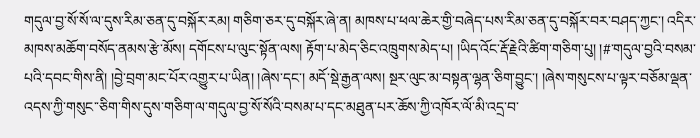གདུལ་བྱ་སོ་སོ་ལ་དུས་རིམ་ཅན་དུ་བསྐོར་རམ། གཅིག་ཅར་དུ་བསྐོར་ཞེ་ན། མཁས་པ་ཕལ་ཆེར་གྱི་བཞེད་པས་རིམ་ཅན་དུ་བསྐོར་བར་བཤད་ཀྱང་། འདིར་མཁས་མཆོག་བསོད་ནམས་རྩེ་མོས། དགོངས་པ་ལུང་སྟོན་ལས། རྟོག་པ་མེད་ཅིང་འཁྲུགས་མེད་པ། །ཡིད་འོང་རྡོ་རྗེའི་ཚིག་གཅིག་པུ། །#་གདུལ་བྱའི་བསམ་པའི་དབང་གིས་ནི། །བྱེ་བྲག་མང་པོར་འགྱུར་པ་ཡིན། །ཞེས་དང་། མདོ་སྡེ་རྒྱན་ལས། སྔར་ལུང་མ་བསྟན་ལྷན་ཅིག་བྱུང་། །ཞེས་གསུངས་པ་ལྟར་བཅོམ་ལྡན་འདས་ཀྱི་གསུང་་ཅིག་གིས་དུས་གཅིག་ལ་གདུལ་བྱ་སོ་སོའི་བསམ་པ་དང་མཐུན་པར་ཆོས་ཀྱི་འཁོར་ལོ་མི་འདྲ་བ་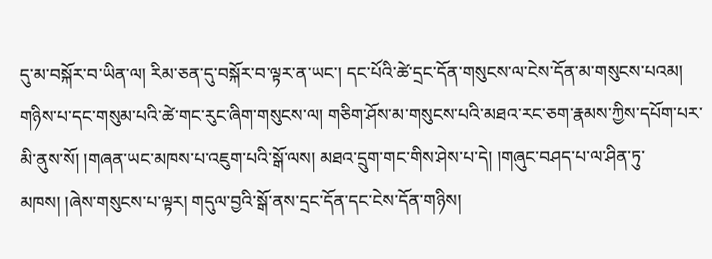དུ་མ་བསྐོར་བ་ཡིན་ལ། རིམ་ཅན་དུ་བསྐོར་བ་ལྟར་ན་ཡང་། དང་པོའི་ཚེ་དྲང་དོན་གསུངས་ལ་ངེས་དོན་མ་གསུངས་པའམ། གཉིས་པ་དང་གསུམ་པའི་ཚེ་གང་རུང་ཞིག་གསུངས་ལ། གཅིག་ཤོས་མ་གསུངས་པའི་མཐའ་རང་ཅག་རྣམས་ཀྱིས་དཔོག་པར་མི་ནུས་སོ། །གཞན་ཡང་མཁས་པ་འཇུག་པའི་སྒོ་ལས། མཐའ་དྲུག་གང་གིས་ཤེས་པ་དེ། །གཞུང་བཤད་པ་ལ་ཤིན་ཏུ་མཁས། །ཞེས་གསུངས་པ་ལྟར། གདུལ་བྱའི་སྒོ་ནས་དྲང་དོན་དང་ངེས་དོན་གཉིས།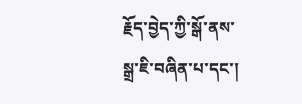རྗོད་བྱེད་ཀྱི་སྒོ་ནས་སྒྲ་ཇི་བཞིན་པ་དང་།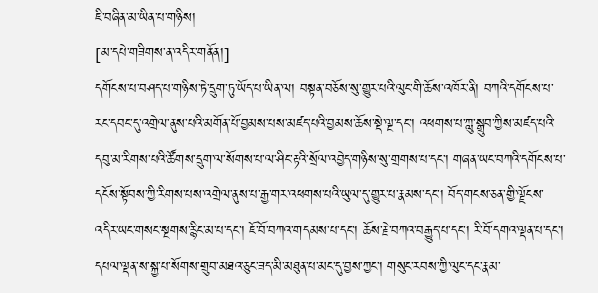ཇི་བཞིན་མ་ཡིན་པ་གཉིས།
[མ་དཔེ་གཟིགས་ན་འདིར་གནོན།]
དགོངས་པ་བཤད་པ་གཉིས་ཏེ་དྲུག་ཏུ་ཡོད་པ་ཡིན་ལ། བསྟན་བཅོས་སུ་གྱུར་པའི་ལུང་གི་ཆོས་འཁོར་ནི། བཀའི་དགོངས་པ་རང་དབང་དུ་འགྲེལ་ནུས་པའི་མགོན་པོ་བྱམས་པས་མཛད་པའི་བྱམས་ཆོས་སྡེ་ལྔ་དང་། འཕགས་པ་ཀླུ་སྒྲུབ་ཀྱིས་མཛད་པའི་དབུ་མ་རིགས་པའི་ཚོགས་དྲུག་ལ་སོགས་པ་ལ་ཤིང་རྟའི་སྲོལ་འབྱེད་གཉིས་སུ་གྲགས་པ་དང་། གཞན་ཡང་བཀའི་དགོངས་པ་དངོས་སྟོབས་ཀྱི་རིགས་པས་འགྲེལ་ནུས་པ་རྒྱ་གར་འཕགས་པའི་ཡུལ་དུ་གྱུར་པ་རྣམས་དང་། བོད་གངས་ཅན་གྱི་ལྗོངས་འདིར་ཡང་གསང་སྔགས་རྙིང་མ་པ་དང་། ཇོ་བོ་བཀའ་གདམས་པ་དང་། ཆོས་རྗེ་བཀའ་བརྒྱུད་པ་དང་། རི་བོ་དགའ་ལྡན་པ་དང་། དཔལ་ལྡན་ས་སྐྱ་པ་སོགས་གྲུབ་མཐའ་ཅུང་ཟད་མི་མཐུན་པ་མང་དུ་བྱས་ཀྱང་། གསུང་རབས་ཀྱི་ལུང་དང་རྣམ་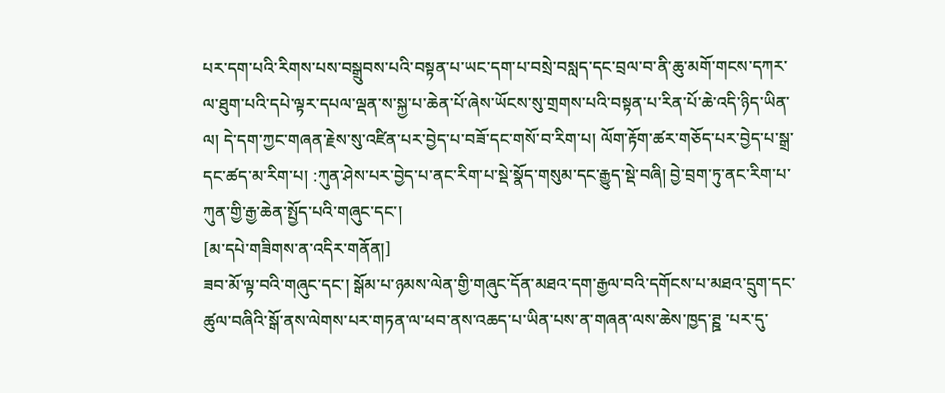པར་དག་པའི་རིགས་པས་བསྒྲུབས་པའི་བསྟན་པ་ཡང་དག་པ་བསྲེ་བསླད་དང་བྲལ་བ་ནི་ཆུ་མགོ་གངས་དཀར་ལ་ཐུག་པའི་དཔེ་ལྟར་དཔལ་ལྡན་ས་སྐྱ་པ་ཆེན་པོ་ཞེས་ཡོངས་སུ་གྲགས་པའི་བསྟན་པ་རིན་པོ་ཆེ་འདི་ཉིད་ཡིན་ལ། དེ་དག་ཀྱང་གཞན་རྗེས་སུ་འཛིན་པར་བྱེད་པ་བཟོ་དང་གསོ་བ་རིག་པ། ལོག་རྟོག་ཚར་གཅོད་པར་བྱེད་པ་སྒྲ་དང་ཚད་མ་རིག་པ། :ཀུན་ཤེས་པར་བྱེད་པ་ནང་རིག་པ་སྡེ་སྣོད་གསུམ་དང་རྒྱུད་སྡེ་བཞི། བྱེ་བྲག་ཏུ་ནང་རིག་པ་ཀུན་གྱི་རྒྱ་ཆེན་སྤྱོད་པའི་གཞུང་དང་།
[མ་དཔེ་གཟིགས་ན་འདིར་གནོན།]
ཟབ་མོ་ལྟ་བའི་གཞུང་དང་། སྒོམ་པ་ཉམས་ལེན་གྱི་གཞུང་དོན་མཐའ་དག་རྒྱལ་བའི་དགོངས་པ་མཐའ་དྲུག་དང་ཚུལ་བཞིའི་སྒོ་ནས་ལེགས་པར་གཏན་ལ་ཕབ་ནས་འཆད་པ་ཡིན་པས་ན་གཞན་ལས་ཆེས་ཁྱད་ཊྛ ་པར་དུ་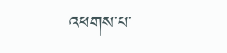འཕགས་པ་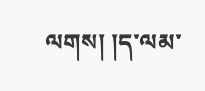ལགས། །ད་ལམ་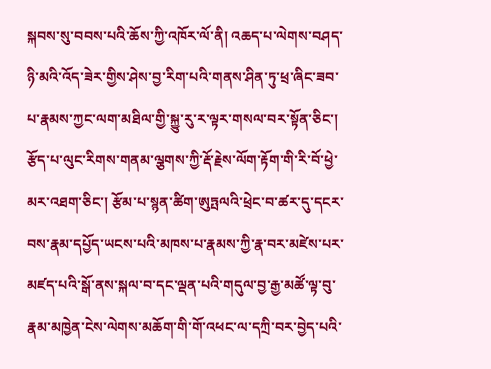སྐབས་སུ་བབས་པའི་ཆོས་ཀྱི་འཁོར་ལོ་ནི། འཆད་པ་ལེགས་བཤད་ཉི་མའི་འོད་ཟེར་གྱིས་ཤེས་བྱ་རིག་པའི་གནས་ཤིན་ཏུ་ཕྲ་ཞིང་ཟབ་པ་རྣམས་ཀྱང་ལག་མཐིལ་གྱི་སྐྱུ་རུ་ར་ལྟར་གསལ་བར་སྟོན་ཅིང་། རྩོད་པ་ལུང་རིགས་གནམ་ལྕགས་ཀྱི་རྡོ་རྗེས་ལོག་རྟོག་གི་རི་བོ་ཕྱེ་མར་འཐག་ཅིང་། རྩོམ་པ་སྙན་ཚིག་ཨུཏྤལའི་ཕྲེང་བ་ཚར་དུ་དངར་བས་རྣམ་དཔྱོད་ཡངས་པའི་མཁས་པ་རྣམས་ཀྱི་རྣ་བར་མཛེས་པར་མཛད་པའི་སྒོ་ནས་སྐལ་བ་དང་ལྡན་པའི་གདུལ་བྱ་རྒྱ་མཚོ་ལྟ་བུ་རྣམ་མཁྱེན་ངེས་ལེགས་མཆོག་གི་གོ་འཕང་ལ་དཀྲི་བར་བྱེད་པའི་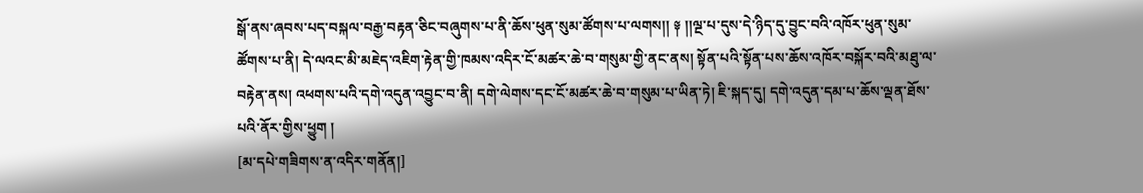སྒོ་ནས་ཞབས་པད་བསྐལ་བརྒྱ་བརྟན་ཅིང་བཞུགས་པ་ནི་ཆོས་ཕུན་སུམ་ཚོགས་པ་ལགས།། ༈ །།ལྔ་པ་དུས་དེ་ཉིད་དུ་བྱུང་བའི་འཁོར་ཕུན་སུམ་ཚོགས་པ་ནི། དེ་ལའང་མི་མཇེད་འཇིག་རྟེན་གྱི་ཁམས་འདིར་ངོ་མཚར་ཆེ་བ་གསུམ་གྱི་ནང་ནས། སྟོན་པའི་སྟོན་པས་ཆོས་འཁོར་བསྐོར་བའི་མཐུ་ལ་བརྟེན་ནས། འཕགས་པའི་དགེ་འདུན་འབྱུང་བ་ནི། དགེ་ལེགས་དང་ངོ་མཚར་ཆེ་བ་གསུམ་པ་ཡིན་ཏེ། ཇི་སྐད་དུ། དགེ་འདུན་དམ་པ་ཆོས་ལྡན་ཐོས་པའི་ནོར་གྱིས་ཕྱུག །
[མ་དཔེ་གཟིགས་ན་འདིར་གནོན།]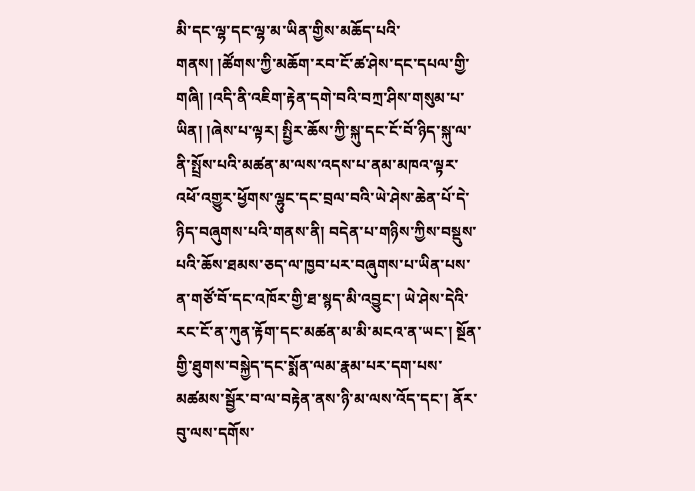མི་དང་ལྷ་དང་ལྷ་མ་ཡིན་གྱིས་མཆོད་པའི་གནས། །ཚོགས་ཀྱི་མཆོག་རབ་ངོ་ཚ་ཤེས་དང་དཔལ་གྱི་གཞི། །འདི་ནི་འཇིག་རྟེན་དགེ་བའི་བཀྲ་ཤིས་གསུམ་པ་ཡིན། །ཞེས་པ་ལྟར། སྤྱིར་ཆོས་ཀྱི་སྐུ་དང་ངོ་བོ་ཉིད་སྐུ་ལ་ནི་སྤྲོས་པའི་མཚན་མ་ལས་འདས་པ་ནམ་མཁའ་ལྟར་འཕོ་འགྱུར་ཕྱོགས་ལྷུང་དང་བྲལ་བའི་ཡེ་ཤེས་ཆེན་པོ་དེ་ཉིད་བཞུགས་པའི་གནས་ནི། བདེན་པ་གཉིས་ཀྱིས་བསྡུས་པའི་ཆོས་ཐམས་ཅད་ལ་ཁྱབ་པར་བཞུགས་པ་ཡིན་པས་ན་གཙོ་བོ་དང་འཁོར་གྱི་ཐ་སྙད་མི་འབྱུང་། ཡེ་ཤེས་དེའི་རང་ངོ་ན་ཀུན་རྟོག་དང་མཚན་མ་མི་མངའ་ན་ཡང་། སྔོན་གྱི་ཐུགས་བསྐྱེད་དང་སྨོན་ལམ་རྣམ་པར་དག་པས་མཚམས་སྦྱོར་བ་ལ་བརྟེན་ནས་ཉི་མ་ལས་འོད་དང་། ནོར་བུ་ལས་དགོས་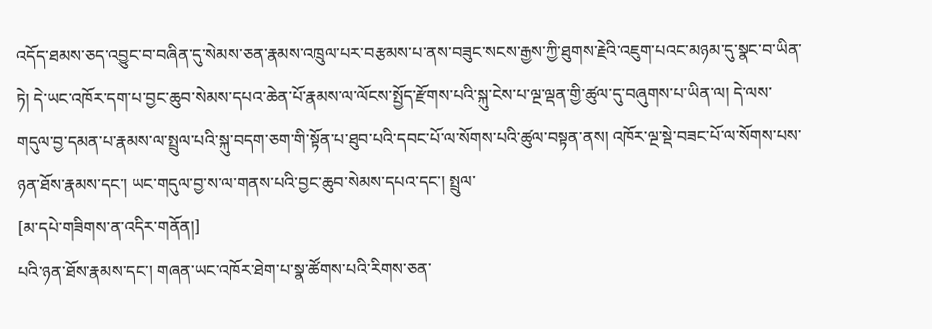འདོད་ཐམས་ཅད་འབྱུང་བ་བཞིན་དུ་སེམས་ཅན་རྣམས་འཁྲུལ་པར་བརྩམས་པ་ནས་བཟུང་སངས་རྒྱས་ཀྱི་ཐུགས་རྗེའི་འཇུག་པའང་མཉམ་དུ་སྣང་བ་ཡིན་ཏེ། དེ་ཡང་འཁོར་དག་པ་བྱང་ཆུབ་སེམས་དཔའ་ཆེན་པོ་རྣམས་ལ་ལོངས་སྤྱོད་རྫོགས་པའི་སྐུ་ངེས་པ་ལྔ་ལྡན་གྱི་ཚུལ་དུ་བཞུགས་པ་ཡིན་ལ། དེ་ལས་གདུལ་བྱ་དམན་པ་རྣམས་ལ་སྤྲུལ་པའི་སྐུ་བདག་ཅག་གི་སྟོན་པ་ཐུབ་པའི་དབང་པོ་ལ་སོགས་པའི་ཚུལ་བསྟན་ནས། འཁོར་ལྔ་སྡེ་བཟང་པོ་ལ་སོགས་པས་ཉན་ཐོས་རྣམས་དང་། ཡང་གདུལ་བྱ་ས་ལ་གནས་པའི་བྱང་ཆུབ་སེམས་དཔའ་དང་། སྤྲུལ་
[མ་དཔེ་གཟིགས་ན་འདིར་གནོན།]
པའི་ཉན་ཐོས་རྣམས་དང་། གཞན་ཡང་འཁོར་ཐེག་པ་སྣ་ཚོགས་པའི་རིགས་ཅན་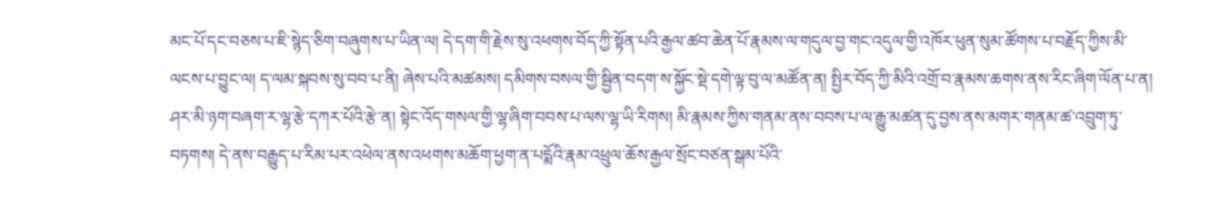མང་པོ་དང་བཅས་པ་ཇི་སྙེད་ཅིག་བཞུགས་པ་ཡིན་ལ། དེ་དག་གི་རྗེས་སུ་འཕགས་བོད་ཀྱི་སྟོན་པའི་རྒྱལ་ཚབ་ཆེན་པོ་རྣམས་ལ་གདུལ་བྱ་གང་འདུལ་གྱི་འཁོར་ཕུན་སུམ་ཚོགས་པ་བརྗོད་ཀྱིས་མི་ལངས་པ་བྱུང་ལ། ད་ལམ་སྐབས་སུ་བབ་པ་ནི། ཞེས་པའི་མཚམས། དམིགས་བསལ་གྱི་སྦྱིན་བདག་ས་སྐྱོང་སྡེ་དགེ་ལྟ་བུ་ལ་མཚོན་ན། སྤྱིར་བོད་ཀྱི་མིའི་འགྲོ་བ་རྣམས་ཆགས་ནས་རིང་ཞིག་ལོན་པ་ན། ཤར་མི་ཉག་བཞག་ར་ལྷ་རྩེ་དཀར་པོའི་རྩེ་ན། སྟེང་འོད་གསལ་གྱི་ལྷ་ཞིག་བབས་པ་ལས་ལྷ་ཡི་རིགས། མི་རྣམས་ཀྱིས་གནམ་ནས་བབས་པ་ལ་རྒྱུ་མཚན་དུ་བྱས་ནས་མགར་གནམ་ཚ་འབྲུག་ཏུ་བཏགས། དེ་ནས་བརྒྱུད་པ་རིམ་པར་འཕེལ་ནས་འཕགས་མཆོག་ཕྱག་ན་པདྨོའི་རྣམ་འཕྲུལ་ཆོས་རྒྱལ་སྲོང་བཙན་སྒམ་པོའི་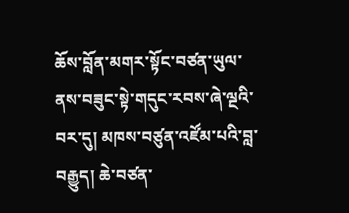ཆོས་བློན་མགར་སྟོང་བཙན་ཡུལ་ནས་བཟུང་སྟེ་གདུང་རབས་ཞེ་ལྔའི་བར་དུ། མཁས་བཙུན་འཛོམ་པའི་བླ་བརྒྱུད། ཆེ་བཙན་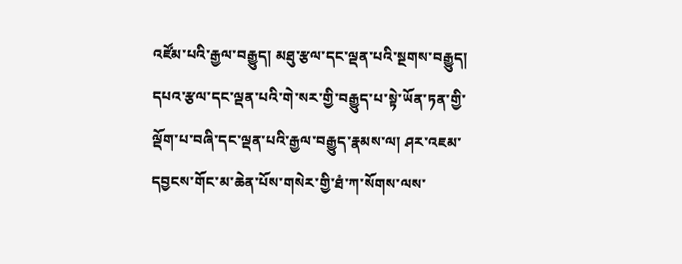འཛོམ་པའི་རྒྱལ་བརྒྱུད། མཐུ་རྩལ་དང་ལྡན་པའི་སྔགས་བརྒྱུད། དཔའ་རྩལ་དང་ལྡན་པའི་གེ་སར་གྱི་བརྒྱུད་པ་སྟེ་ཡོན་ཏན་གྱི་ལྡོག་པ་བཞི་དང་ལྡན་པའི་རྒྱལ་བརྒྱུད་རྣམས་ལ། ཤར་འཇམ་དབྱངས་གོང་མ་ཆེན་པོས་གསེར་གྱི་ཐཾ་ཀ་སོགས་ལས་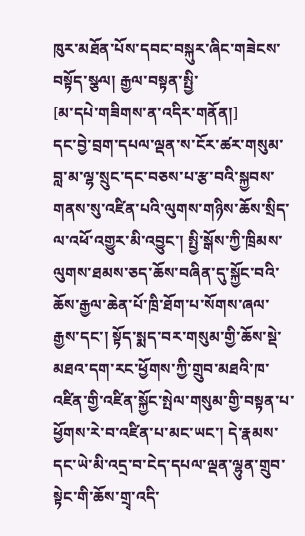ཁུར་མཐོན་པོས་དབང་བསྐུར་ཞིང་གཟེངས་བསྟོད་སྩལ། རྒྱལ་བསྟན་སྤྱི་
[མ་དཔེ་གཟིགས་ན་འདིར་གནོན།]
དང་བྱེ་བྲག་དཔལ་ལྡན་ས་ངོར་ཚར་གསུམ་བླ་མ་ལྷ་སྲུང་དང་བཅས་པ་རྩ་བའི་སྐྱབས་གནས་སུ་འཛིན་པའི་ལུགས་གཉིས་ཆོས་སྲིད་ལ་འཕོ་འགྱུར་མི་འབྱུང་། སྤྱི་སྒོས་ཀྱི་ཁྲིམས་ལུགས་ཐམས་ཅད་ཆོས་བཞིན་དུ་སྐྱོང་བའི་ཆོས་རྒྱལ་ཆེན་པོ་ཁྲི་ཐོག་པ་སོགས་ཞལ་རྒྱས་དང་། སྟོད་སྨད་བར་གསུམ་གྱི་ཆོས་སྡེ་མཐའ་དག་རང་ཕྱོགས་ཀྱི་གྲུབ་མཐའི་ཁ་འཛིན་གྱི་འཛིན་སྐྱོང་སྤེལ་གསུམ་གྱི་བསྟན་པ་ཕྱོགས་རེ་བ་འཛིན་པ་མང་ཡང་། དེ་རྣམས་དང་ཡེ་མི་འདྲ་བ་ངེད་དཔལ་ལྡན་ལྷུན་གྲུབ་སྟེང་གི་ཆོས་གྲྭ་འདི་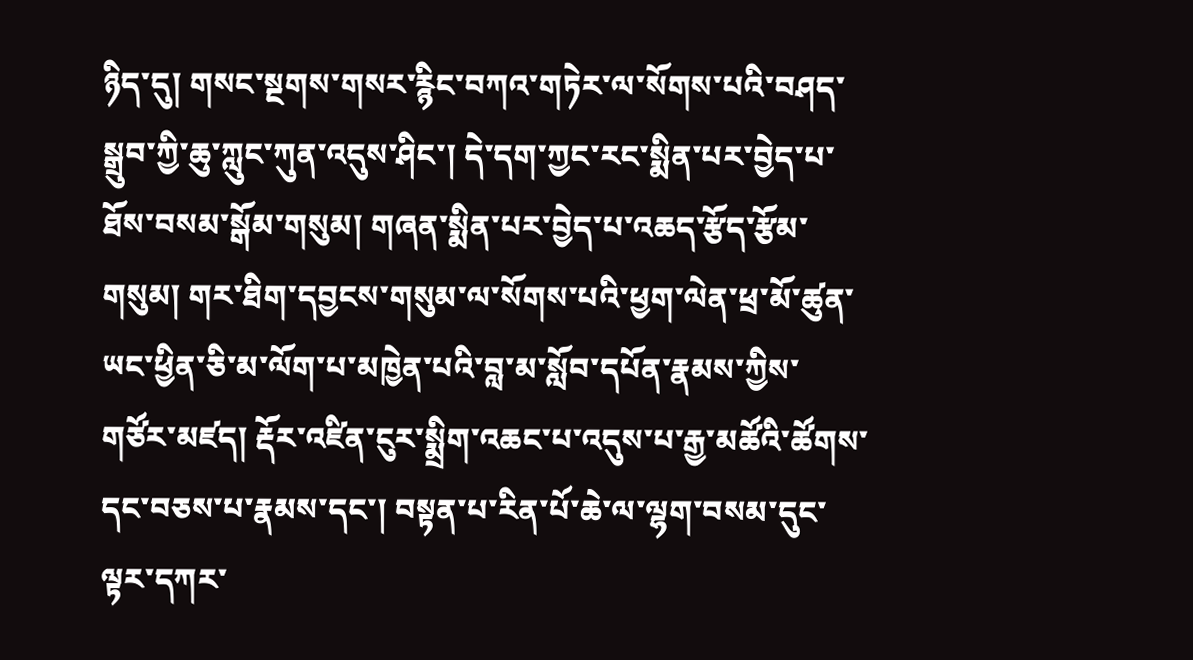ཉིད་དུ། གསང་སྔགས་གསར་རྙིང་བཀའ་གཏེར་ལ་སོགས་པའི་བཤད་སྒྲུབ་ཀྱི་ཆུ་ཀླུང་ཀུན་འདུས་ཤིང་། དེ་དག་ཀྱང་རང་སྨིན་པར་བྱེད་པ་ཐོས་བསམ་སྒོམ་གསུམ། གཞན་སྨིན་པར་བྱེད་པ་འཆད་རྩོད་རྩོམ་གསུམ། གར་ཐིག་དབྱངས་གསུམ་ལ་སོགས་པའི་ཕྱག་ལེན་ཕྲ་མོ་ཚུན་ཡང་ཕྱིན་ཅི་མ་ལོག་པ་མཁྱེན་པའི་བླ་མ་སློབ་དཔོན་རྣམས་ཀྱིས་གཙོར་མཛད། རྡོར་འཛིན་ངུར་སྨྲིག་འཆང་པ་འདུས་པ་རྒྱ་མཚོའི་ཚོགས་དང་བཅས་པ་རྣམས་དང་། བསྟན་པ་རིན་པོ་ཆེ་ལ་ལྷག་བསམ་དུང་ལྟར་དཀར་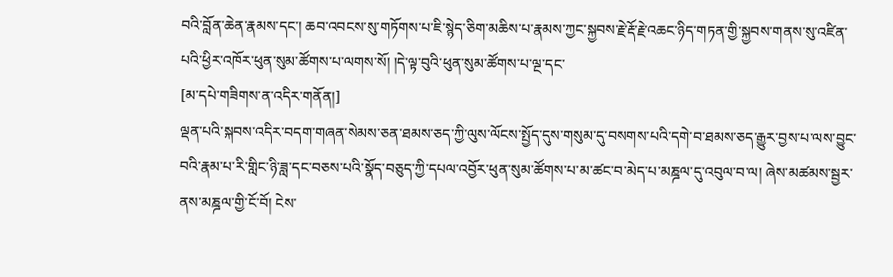བའི་བློན་ཆེན་རྣམས་དང་། ཆབ་འབངས་སུ་གཏོགས་པ་ཇི་སྙེད་ཅིག་མཆིས་པ་རྣམས་ཀྱང་སྐྱབས་རྗེ་རྡོ་རྗེ་འཆང་ཉིད་གཏན་གྱི་སྐྱབས་གནས་སུ་འཛིན་པའི་ཕྱིར་འཁོར་ཕུན་སུམ་ཚོགས་པ་ལགས་སོ། །དེ་ལྟ་བུའི་ཕུན་སུམ་ཚོགས་པ་ལྔ་དང་
[མ་དཔེ་གཟིགས་ན་འདིར་གནོན།]
ལྡན་པའི་སྐབས་འདིར་བདག་གཞན་སེམས་ཅན་ཐམས་ཅད་ཀྱི་ལུས་ལོངས་སྤྱོད་དུས་གསུམ་དུ་བསགས་པའི་དགེ་བ་ཐམས་ཅད་རྒྱུར་བྱས་པ་ལས་བྱུང་བའི་རྣམ་པ་རི་གླིང་ཉི་ཟླ་དང་བཅས་པའི་སྣོད་བཅུད་ཀྱི་དཔལ་འབྱོར་ཕུན་སུམ་ཚོགས་པ་མ་ཚང་བ་མེད་པ་མཎྜལ་དུ་འབུལ་བ་ལ། ཞེས་མཚམས་སྦྱར་ནས་མཎྜལ་གྱི་ངོ་བོ། ངེས་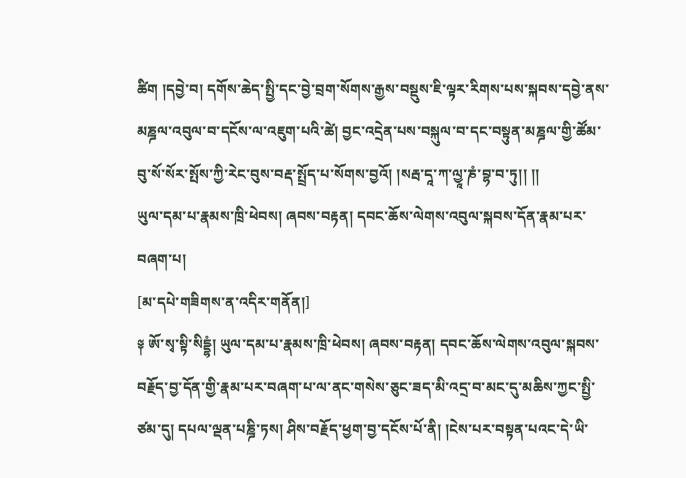ཚིག །དབྱེ་བ། དགོས་ཆེད་སྤྱི་དང་བྱེ་བྲག་སོགས་རྒྱས་བསྡུས་ཇི་ལྟར་རིགས་པས་སྐབས་དབྱེ་ནས་མཎྜལ་འབུལ་བ་དངོས་ལ་འཇུག་པའི་ཚེ། བྱང་འདྲེན་པས་བསྐུལ་བ་དང་བསྟུན་མཎྜལ་གྱི་ཚོམ་བུ་སོ་སོར་སྤོས་ཀྱི་རེང་བུས་བརྡ་སྤྲོད་པ་སོགས་བྱའོ། །སརྦ་དཱ་ཀ་ལྱཱ་ཎཾ་བྷ་བ་ཏུ།། །།
ཡུལ་དམ་པ་རྣམས་ཁྲི་ཕེབས། ཞབས་བརྟན། དབང་ཆོས་ལེགས་འབུལ་སྐབས་དོན་རྣམ་པར་བཞག་པ།
[མ་དཔེ་གཟིགས་ན་འདིར་གནོན།]
༈ ཨོ་སྭ་སྟི་སིདྡྷཾ། ཡུལ་དམ་པ་རྣམས་ཁྲི་ཕེབས། ཞབས་བརྟན། དབང་ཆོས་ལེགས་འབུལ་སྐབས་བརྗོད་བྱ་དོན་གྱི་རྣམ་པར་བཞག་པ་ལ་ནང་གསེས་ཅུང་ཟད་མི་འདྲ་བ་མང་དུ་མཆིས་ཀྱང་སྤྱི་ཙམ་དུ། དཔལ་ལྡན་པཎྜི་ཏས། ཤིས་བརྗོད་ཕྱག་བྱ་དངོས་པོ་ནི། །ངེས་པར་བསྟན་པའང་དེ་ཡི་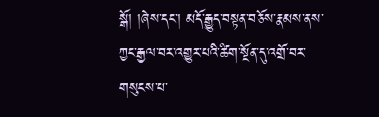སྒོ། །ཞེས་དང་། མདོ་རྒྱུད་བསྟན་བཅོས་རྣམས་ནས་ཀྱང་རྒྱལ་བར་འགྱུར་པའི་ཚིག་སྔོན་དུ་འགྲོ་བར་གསུངས་པ་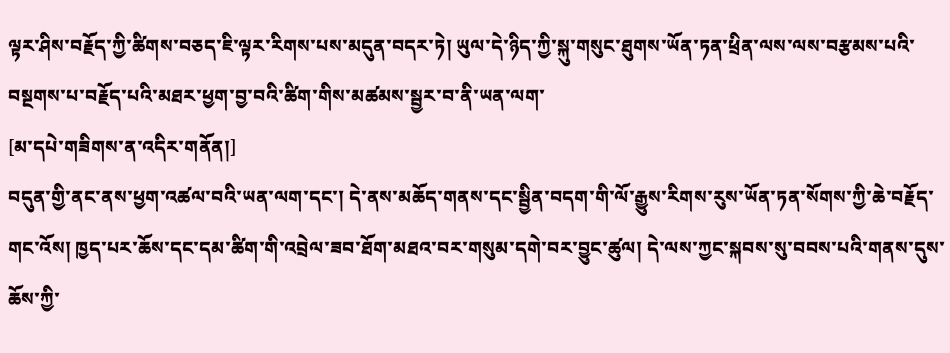ལྟར་ཤིས་བརྗོད་ཀྱི་ཚིགས་བཅད་ཇི་ལྟར་རིགས་པས་མདུན་བདར་ཏེ། ཡུལ་དེ་ཉིད་ཀྱི་སྐུ་གསུང་ཐུགས་ཡོན་ཏན་ཕྲིན་ལས་ལས་བརྩམས་པའི་བསྔགས་པ་བརྗོད་པའི་མཐར་ཕྱག་བྱ་བའི་ཚིག་གིས་མཚམས་སྦྱར་བ་ནི་ཡན་ལག་
[མ་དཔེ་གཟིགས་ན་འདིར་གནོན།]
བདུན་གྱི་ནང་ནས་ཕྱག་འཚལ་བའི་ཡན་ལག་དང་། དེ་ནས་མཆོད་གནས་དང་སྦྱིན་བདག་གི་ལོ་རྒྱུས་རིགས་རུས་ཡོན་ཏན་སོགས་ཀྱི་ཆེ་བརྗོད་གང་འོས། ཁྱད་པར་ཆོས་དང་དམ་ཚིག་གི་འབྲེལ་ཟབ་ཐོག་མཐའ་བར་གསུམ་དགེ་བར་བྱུང་ཚུལ། དེ་ལས་ཀྱང་སྐབས་སུ་བབས་པའི་གནས་དུས་ཆོས་ཀྱི་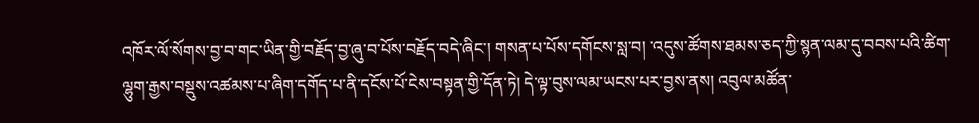འཁོར་ལོ་སོགས་བྱ་བ་གང་ཡིན་གྱི་བརྗོད་བྱ་ཞུ་བ་པོས་བརྗོད་བདེ་ཞིང་། གསན་པ་པོས་དགོངས་སླ་བ། ་འདུས་ཚོགས་ཐམས་ཅད་ཀྱི་སྙན་ལམ་དུ་བབས་པའི་ཚིག་ལྷུག་རྒྱས་བསྡུས་འཚམས་པ་ཞིག་དགོད་པ་ནི་དངོས་པོ་ངེས་བསྟན་གྱི་དོན་ཏེ། དེ་ལྟ་བུས་ལམ་ཡངས་པར་བྱས་ནས། འབུལ་མཚོན་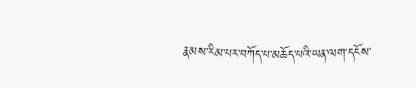རྣམས་རིམ་པར་བཀོད་པ་མཆོད་པའི་ཡན་ལག་དངོས་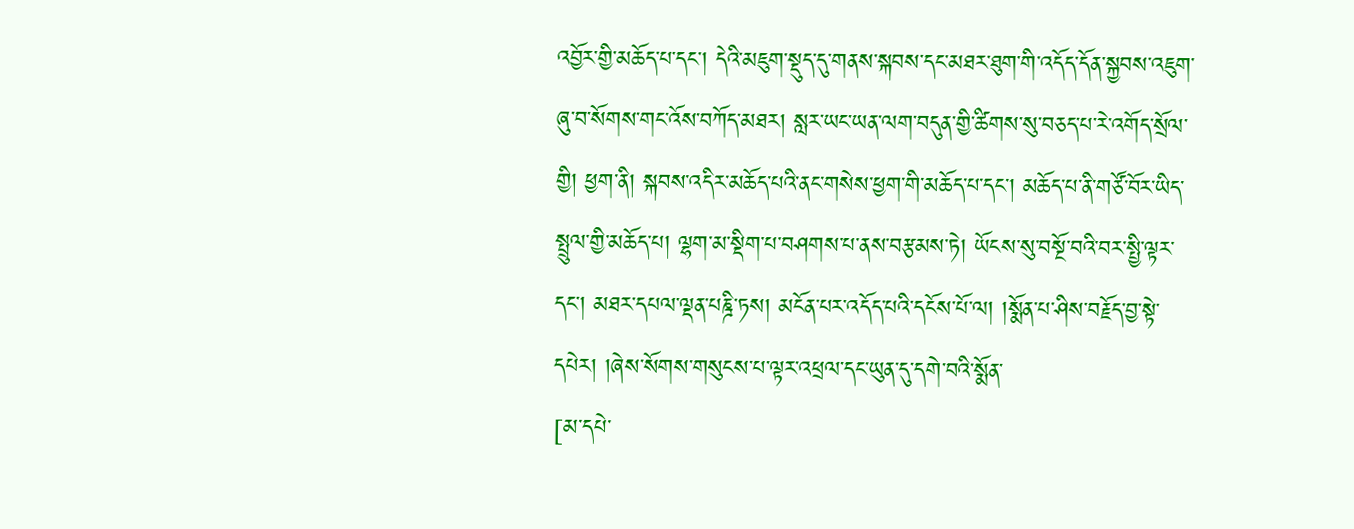འབྱོར་གྱི་མཆོད་པ་དང་། དེའི་མཇུག་སྡུད་དུ་གནས་སྐབས་དང་མཐར་ཐུག་གི་འདོད་དོན་སྐྱབས་འཇུག་ཞུ་བ་སོགས་གང་འོས་བཀོད་མཐར། སླར་ཡང་ཡན་ལག་བདུན་གྱི་ཚིགས་སུ་བཅད་པ་རེ་འགོད་སྲོལ་གྱི། ཕྱག་ནི། སྐབས་འདིར་མཆོད་པའི་ནང་གསེས་ཕྱག་གི་མཆོད་པ་དང་། མཆོད་པ་ནི་གཙོ་བོར་ཡིད་སྤྲུལ་གྱི་མཆོད་པ། ལྷག་མ་སྡིག་པ་བཤགས་པ་ནས་བརྩམས་ཏེ། ཡོངས་སུ་བསྔོ་བའི་བར་སྤྱི་ལྟར་དང་། མཐར་དཔལ་ལྡན་པཎྜི་ཏས། མངོན་པར་འདོད་པའི་དངོས་པོ་ལ། །སྨོན་པ་ཤིས་བརྗོད་བྱ་སྟེ་དཔེར། །ཞེས་སོགས་གསུངས་པ་ལྟར་འཕྲལ་དང་ཡུན་དུ་དགེ་བའི་སྨོན་
[མ་དཔེ་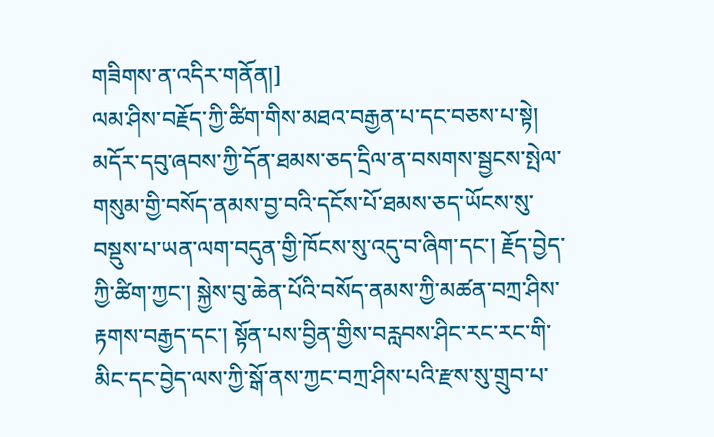གཟིགས་ན་འདིར་གནོན།]
ལམ་ཤིས་བརྗོད་ཀྱི་ཚིག་གིས་མཐའ་བརྒྱན་པ་དང་བཅས་པ་སྟེ། མདོར་དབུ་ཞབས་ཀྱི་དོན་ཐམས་ཅད་དྲིལ་ན་བསགས་སྦྱངས་སྤེལ་གསུམ་གྱི་བསོད་ནམས་བྱ་བའི་དངོས་པོ་ཐམས་ཅད་ཡོངས་སུ་བསྡུས་པ་ཡན་ལག་བདུན་གྱི་ཁོངས་སུ་འདུ་བ་ཞིག་དང་། རྗོད་བྱེད་ཀྱི་ཚིག་ཀྱང་། སྐྱེས་བུ་ཆེན་པོའི་བསོད་ནམས་ཀྱི་མཚན་བཀྲ་ཤིས་རྟགས་བརྒྱད་དང་། སྟོན་པས་བྱིན་གྱིས་བརླབས་ཤིང་རང་རང་གི་མིང་དང་བྱེད་ལས་ཀྱི་སྒོ་ནས་ཀྱང་བཀྲ་ཤིས་པའི་རྫས་སུ་གྲུབ་པ་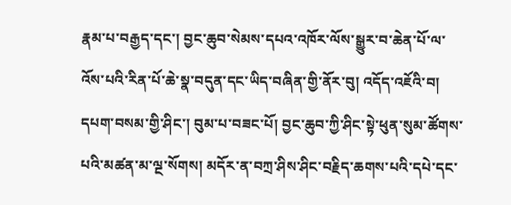རྣམ་པ་བརྒྱད་དང་། བྱང་ཆུབ་སེམས་དཔའ་འཁོར་ལོས་སྒྱུར་བ་ཆེན་པོ་ལ་འོས་པའི་རིན་པོ་ཆེ་སྣ་བདུན་དང་ཡིད་བཞིན་གྱི་ནོར་བུ། འདོད་འཇོའི་བ། དཔག་བསམ་གྱི་ཤིང་། བུམ་པ་བཟང་པོ། བྱང་ཆུབ་ཀྱི་ཤིང་སྟེ་ཕུན་སུམ་ཚོགས་པའི་མཚན་མ་ལྔ་སོགས། མདོར་ན་བཀྲ་ཤིས་ཤིང་བརྗིད་ཆགས་པའི་དཔེ་དང་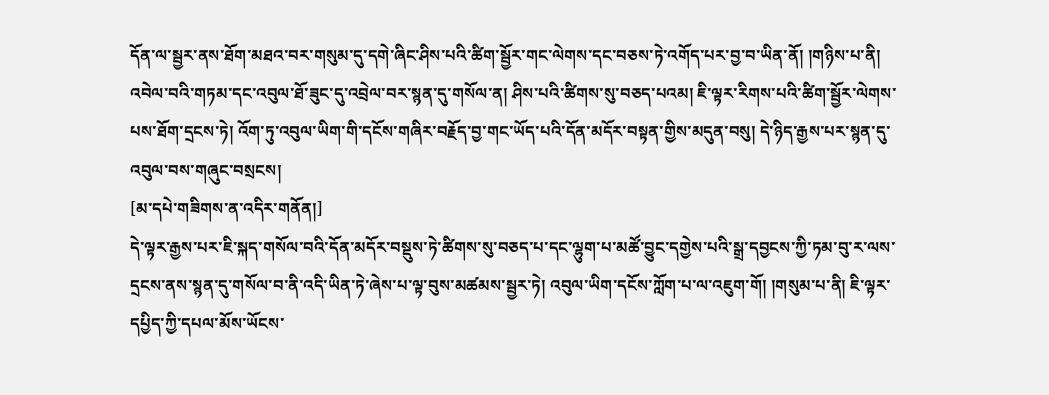དོན་ལ་སྦྱར་ནས་ཐོག་མཐའ་བར་གསུམ་དུ་དགེ་ཞིང་ཤིས་པའི་ཚིག་སྦྱོར་གང་ལེགས་དང་བཅས་ཏེ་འགོད་པར་བྱ་བ་ཡིན་ནོ། །གཉིས་པ་ནི། འབེལ་བའི་གཏམ་དང་འབུལ་ཐོ་ཟུང་དུ་འབྲེལ་བར་སྙན་དུ་གསོལ་ན། ཤིས་པའི་ཚིགས་སུ་བཅད་པའམ། ཇི་ལྟར་རིགས་པའི་ཚིག་སྦྱོར་ལེགས་པས་ཐོག་དྲངས་ཏེ། འོག་ཏུ་འབུལ་ཡིག་གི་དངོས་གཞིར་བརྗོད་བྱ་གང་ཡོད་པའི་དོན་མདོར་བསྟན་གྱིས་མདུན་བསུ། དེ་ཉིད་རྒྱས་པར་སྙན་དུ་འབུལ་བས་གཞུང་བསྲངས།
[མ་དཔེ་གཟིགས་ན་འདིར་གནོན།]
དེ་ལྟར་རྒྱས་པར་ཇི་སྐད་གསོལ་བའི་དོན་མདོར་བསྡུས་ཏེ་ཚིགས་སུ་བཅད་པ་དང་ལྷུག་པ་མཚོ་བྱུང་དགྱེས་པའི་སྒྲ་དབྱངས་ཀྱི་ཏམ་བུ་ར་ལས་དྲངས་ནས་སྙན་དུ་གསོལ་བ་ནི་འདི་ཡིན་ཏེ་ཞེས་པ་ལྟ་བུས་མཚམས་སྦྱར་ཏེ། འབུལ་ཡིག་དངོས་ཀློག་པ་ལ་འཇུག་གོ། །གསུམ་པ་ནི། ཇི་ལྟར་དཔྱིད་ཀྱི་དཔལ་མོས་ཡོངས་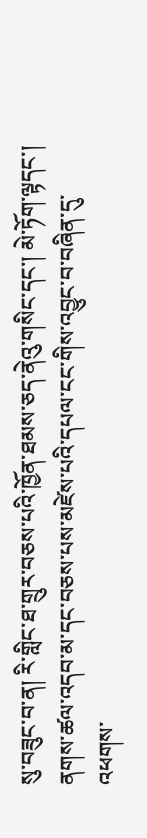སུ་བཟུང་བ་ན། རི་གླིང་ཐ་གྲུར་བཅས་པའི་ཁྱོན་ཐམས་ཅད་ནེའུ་གསིང་དང་། མེ་ཏོག་ལྟདང་། ནགས་ཚལ་འདབ་མ་དང་བཅས་པས་མཛེས་པའི་དཔལ་ངང་གིས་འབྱུང་བ་བཞིན་དུ་འཕགས་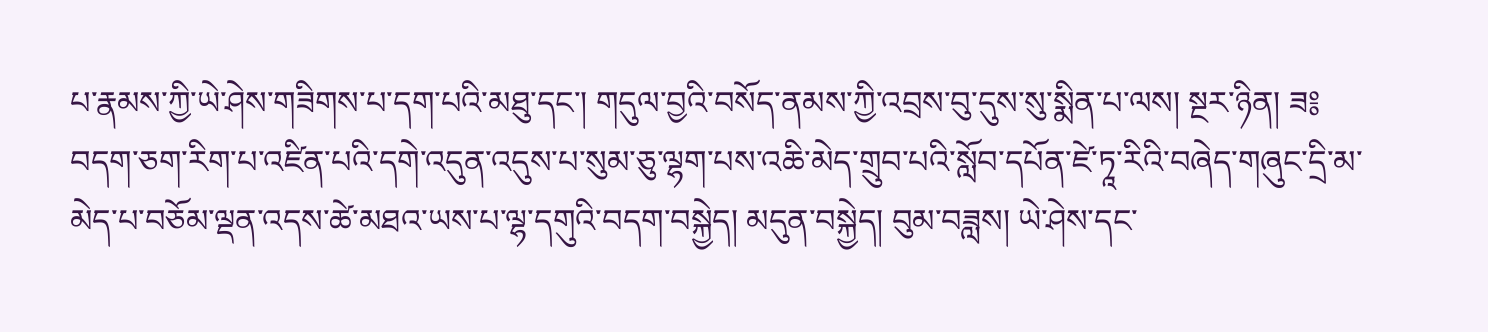པ་རྣམས་ཀྱི་ཡེ་ཤེས་གཟིགས་པ་དག་པའི་མཐུ་དང་། གདུལ་བྱའི་བསོད་ནམས་ཀྱི་འབྲས་བུ་དུས་སུ་སྨིན་པ་ལས། སྔར་ཉིན། ཟ༔ བདག་ཅག་རིག་པ་འཛིན་པའི་དགེ་འདུན་འདུས་པ་སུམ་ཅུ་ལྷག་པས་འཆི་མེད་གྲུབ་པའི་སློབ་དཔོན་ཛེ་ཏཱ་རིའི་བཞེད་གཞུང་དྲི་མ་མེད་པ་བཅོམ་ལྡན་འདས་ཚེ་མཐའ་ཡས་པ་ལྷ་དགུའི་བདག་བསྐྱེད། མདུན་བསྐྱེད། བུམ་བཟླས། ཡེ་ཤེས་དང་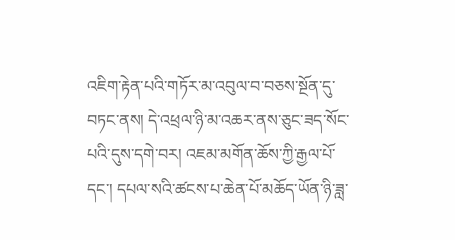འཇིག་རྟེན་པའི་གཏོར་མ་འབུལ་བ་བཅས་སྔོན་དུ་བཏང་ནས། དེ་འཕྲལ་ཉི་མ་འཆར་ནས་ཅུང་ཟད་སོང་པའི་དུས་དགེ་བར། འཇམ་མགོན་ཆོས་ཀྱི་རྒྱལ་པོ་དང་། དཔལ་སའི་ཚངས་པ་ཆེན་པོ་མཆོད་ཡོན་ཉི་ཟླ་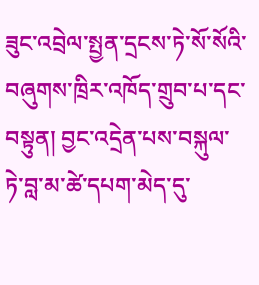ཟུང་འབྲེལ་སྤྱན་དྲངས་ཏེ་སོ་སོའི་བཞུགས་ཁྲིར་འཁོད་གྲུབ་པ་དང་བསྟུན། བྱང་འདྲེན་པས་བསྐུལ་ཏེ་བླ་མ་ཚེ་དཔག་མེད་དུ་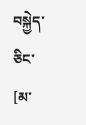བསྐྱེད་ཅིང་
[མ་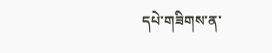དཔེ་གཟིགས་ན་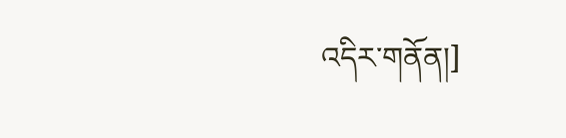འདིར་གནོན།]